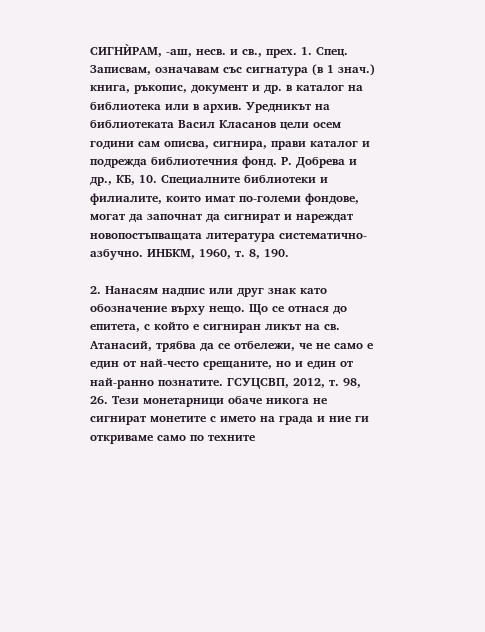СИГНЍРАМ, -аш, несв. и св., прех. 1. Спец. Записвам, означавам със сигнатура (в 1 знач.) книга, ръкопис, документ и др. в каталог на библиотека или в архив. Уредникът на библиотеката Васил Класанов цели осем години сам описва, сигнира, прави каталог и подрежда библиотечния фонд. Р. Добрева и др., КБ, 10. Специалните библиотеки и филиалите, които имат по-големи фондове, могат да започнат да сигнират и нареждат новопостъпващата литература систематично-азбучно. ИНБКМ, 1960, т. 8, 190.

2. Нанасям надпис или друг знак като обозначение върху нещо. Що се отнася до епитета, с който е сигниран ликът на св. Атанасий, трябва да се отбележи, че не само е един от най-често срещаните, но и един от най-ранно познатите. ГСУЦСВП, 2012, т. 98, 26. Тези монетарници обаче никога не сигнират монетите с името на града и ние ги откриваме само по техните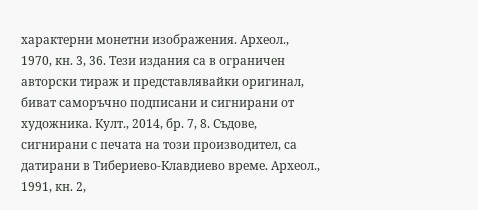характерни монетни изображения. Археол., 1970, кн. 3, 36. Тези издания са в ограничен авторски тираж и представлявайки оригинал, биват саморъчно подписани и сигнирани от художника. Култ., 2014, бр. 7, 8. Съдове, сигнирани с печата на този производител, са датирани в Тибериево-Клавдиево време. Археол., 1991, кн. 2,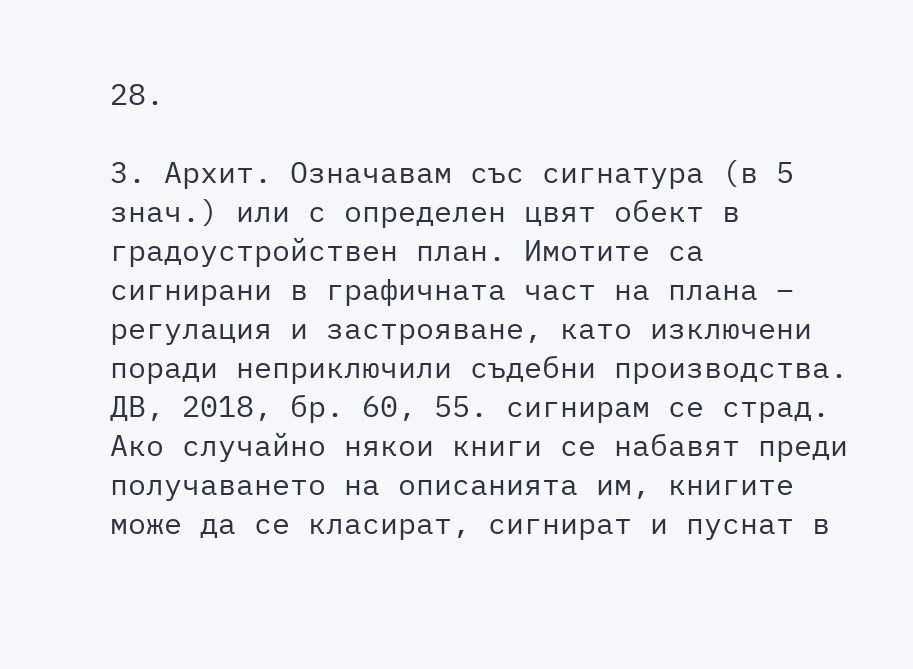28.

3. Архит. Означавам със сигнатура (в 5 знач.) или с определен цвят обект в градоустройствен план. Имотите са сигнирани в графичната част на плана – регулация и застрояване, като изключени поради неприключили съдебни производства. ДВ, 2018, бр. 60, 55. сигнирам се страд. Ако случайно някои книги се набавят преди получаването на описанията им, книгите може да се класират, сигнират и пуснат в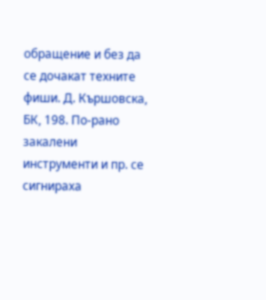обращение и без да се дочакат техните фиши. Д. Кършовска, БК, 198. По-рано закалени инструменти и пр. се сигнираха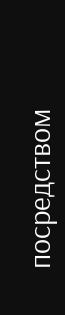посредством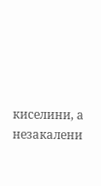киселини, а незакалени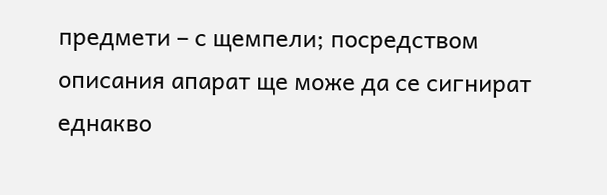предмети – с щемпели; посредством описания апарат ще може да се сигнират еднакво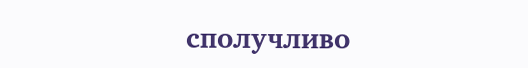сполучливо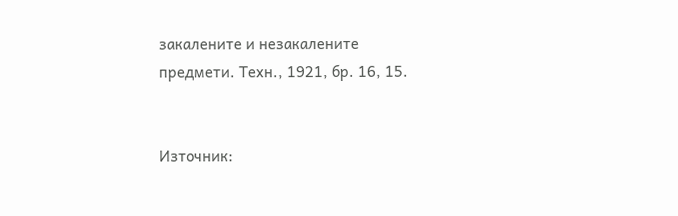закалените и незакалените предмети. Техн., 1921, бр. 16, 15.


Източник: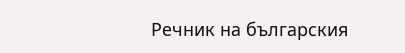Речник на българския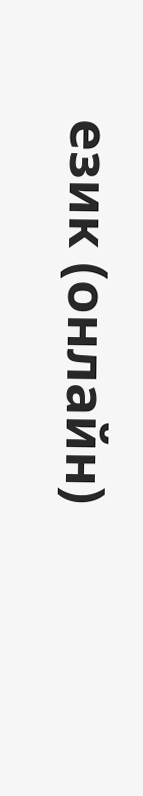език (онлайн)